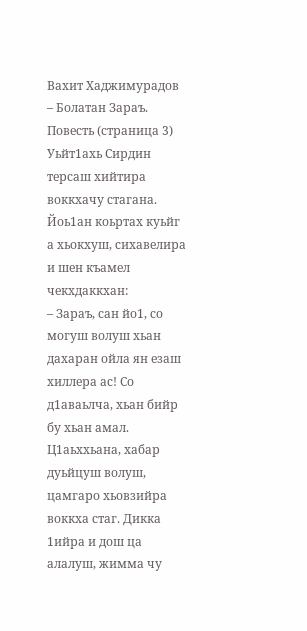Вахит Хаджимурадов – Болатан Зараъ. Повесть (страница 3)
Уьйт1ахь Сирдин терсаш хийтира воккхачу стагана. Йоь1ан коьртах куьйг а хьокхуш, сихавелира и шен къамел чекхдаккхан:
– Зараъ, сан йо1, со могуш волуш хьан дахаран ойла ян езаш хиллера ас! Со д1аваьлча, хьан бийр бу хьан амал. Ц1аьххьана, хабар дуьйцуш волуш, цамгаро хьовзийра воккха стаг. Дикка 1ийра и дош ца алалуш, жимма чу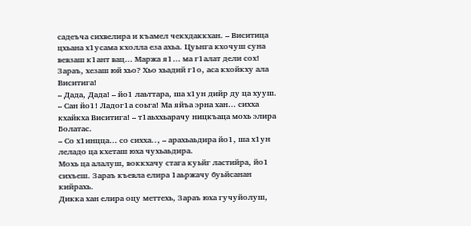садеъча сихвелира и къамел чекхдаккхан. – Виситица цхьана х1усама кхолла еза ахьа. Цуьнга кхочуш суна вевзаш к1ант вац… Маржа я1… ма г1алат дели сох! Зараъ, хезаш юй хьо? Хьо хьадий г1о, аса кхойкху ала Виситига!
– Дада, Дада! – йо1 лаьттара, ша х1ун дийр ду ца хууш.
– Сан йо1! Ладог1а соьга! Ма яйъа эрна хан… сихха кхайкха Виситига! – т1аьххьарачу ницкъаца мохь элира Болатас.
– Со х1инцца… со сихха.., – арахьаьдира йо1, ша х1ун леладо ца кхеташ юха чухьаьдира.
Мохь ца алалуш, воккхачу стага куьйг ластийра, йо1 сихъеш. Зараъ къевла елира 1аьржачу буьйсанан кийрахь.
Дикка хан елира оцу меттехь, Зараъ юха гучуйолуш,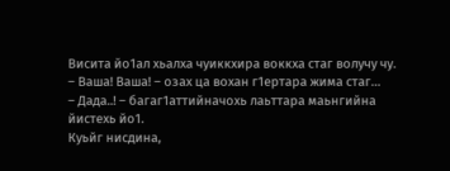Висита йо1ал хьалха чуиккхира воккха стаг волучу чу.
– Ваша! Ваша! – озах ца вохан г1ертара жима стаг…
– Дада..! – багаг1аттийначохь лаьттара маьнгийна йистехь йо1.
Куьйг нисдина,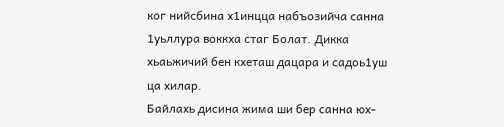ког нийсбина х1инцца набъозийча санна 1уьллура воккха стаг Болат. Дикка хьаьжичий бен кхеташ дацара и садоь1уш ца хилар.
Байлахь дисина жима ши бер санна юх-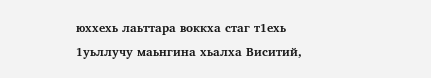юххехь лаьттара воккха стаг т1ехь 1уьллучу маьнгина хьалха Виситий,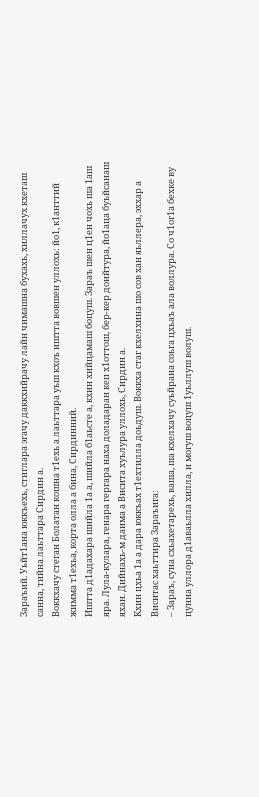Зараъий. Уьйт1ана юккъехь, стиглара эгачу даккхийрачу лайн чимашна бухахь, хиллачух кхеташ санна, тийна лаьттара Сирдин а.
Воккхачу стеган Болатан кошна т1ехь а лаьттара уьш кхоъ иштта вовшен уллохь: йо1, к1анттий жимма т1ехьа, корта олла а бина, Сирдинний.
Иштта д1адахара шийла 1а а, шийла б1аьсте а, кхин хийцамаш боцуш. Зараъ шен ц1ен чохь ша 1аш яра. Лула-кулара, генара гергара наха доладаран кеп х1оттош, бер-кер доийтура, йо1аца буьйсанаш яхан. Дийнахь-м даима а Висита хуьлура уллохь, Сирдин а.
Кхин цхьа 1а а дара юккъах т1ехтилла доьдуш. Воккха стаг кхелхина шо сов хан яьллера, эххар а Виситас хаьттира Зараъига:
– Зараъ, суна схьахетарехь, ваша, ша кхелхачу суьйрана соьга цхьаъ ала воллура. Со ч1ог1а бехке ву цунна уллора д1аваьлла хилла, и могуш воцуш 1уьллуш волуш.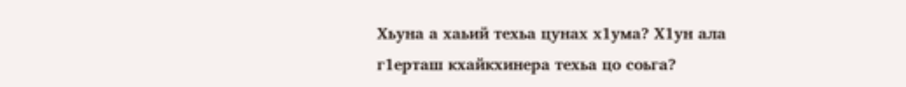Хьуна а хаьий техьа цунах х1ума? Х1ун ала г1ерташ кхайкхинера техьа цо соьга?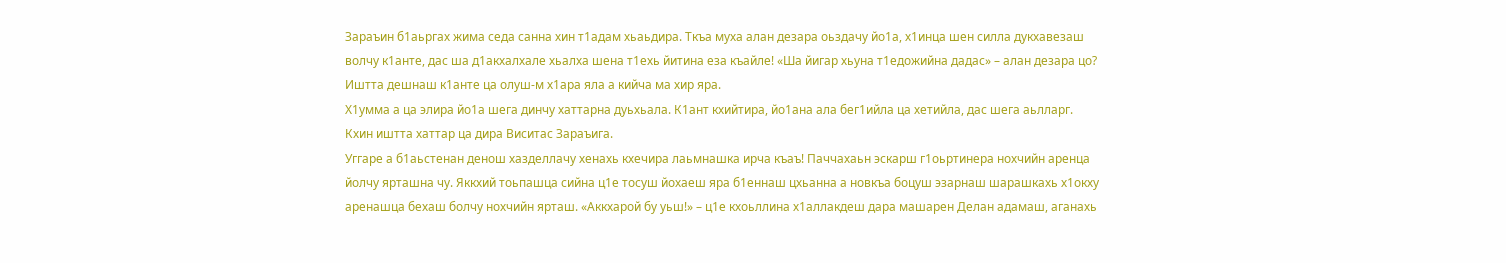Зараъин б1аьргах жима седа санна хин т1адам хьаьдира. Ткъа муха алан дезара оьздачу йо1а, х1инца шен силла дукхавезаш волчу к1анте, дас ша д1акхалхале хьалха шена т1ехь йитина еза къайле! «Ша йигар хьуна т1едожийна дадас» – алан дезара цо? Иштта дешнаш к1анте ца олуш-м х1ара яла а кийча ма хир яра.
Х1умма а ца элира йо1а шега динчу хаттарна дуьхьала. К1ант кхийтира, йо1ана ала бег1ийла ца хетийла, дас шега аьлларг. Кхин иштта хаттар ца дира Виситас Зараъига.
Уггаре а б1аьстенан денош хазделлачу хенахь кхечира лаьмнашка ирча къаъ! Паччахаьн эскарш г1оьртинера нохчийн аренца йолчу ярташна чу. Яккхий тоьпашца сийна ц1е тосуш йохаеш яра б1еннаш цхьанна а новкъа боцуш эзарнаш шарашкахь х1окху аренашца бехаш болчу нохчийн ярташ. «Аккхарой бу уьш!» – ц1е кхоьллина х1аллакдеш дара машарен Делан адамаш, аганахь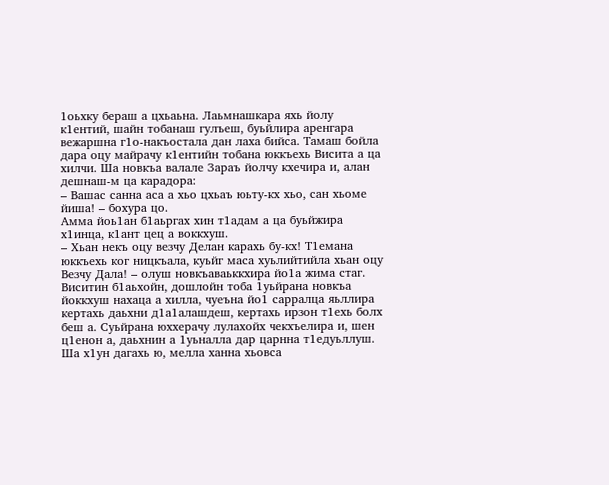1оьхку бераш а цхьаьна. Лаьмнашкара яхь йолу к1ентий, шайн тобанаш гулъеш, буьйлира аренгара вежаршна г1о-накъостала дан лаха бийса. Тамаш бойла дара оцу майрачу к1ентийн тобана юккъехь Висита а ца хилчи. Ша новкъа валале Зараъ йолчу кхечира и, алан дешнаш-м ца карадора:
– Вашас санна аса а хьо цхьаъ юьту-кх хьо, сан хьоме йиша! – бохура цо.
Амма йоь1ан б1аьргах хин т1адам а ца буьйжира х1инца, к1ант цец а воккхуш.
– Хьан некъ оцу везчу Делан карахь бу-кх! Т1емана юккъехь ког ницкъала, куьйг маса хуьлийтийла хьан оцу Везчу Дала! – олуш новкъаваьккхира йо1а жима стаг.
Виситин б1аьхойн, дошлойн тоба 1уьйрана новкъа йоккхуш нахаца а хилла, чуеъна йо1 сарралца яьллира кертахь даьхни д1а1алашдеш, кертахь ирзон т1ехь болх беш а. Суьйрана юххерачу лулахойх чекхъелира и, шен ц1енон а, даьхнин а 1уьналла дар царнна т1едуьллуш. Ша х1ун дагахь ю, мелла ханна хьовса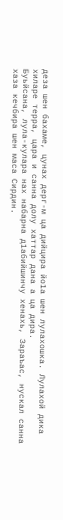деза шен бахаме, цунах дерг-м ца дийцира йо1а шен лулахошка. Лулахой дика хиларе терра, цара и санна долу хаттар дана а ца дира.
Буьйсана, лула-кулара нах набарна д1абийшинчу хенахь, Зараъас, нускал санна хаза кечбира шен маса Сирдин.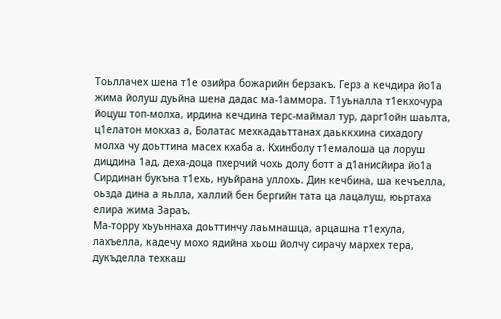Тоьллачех шена т1е озийра божарийн берзакъ. Герз а кечдира йо1а жима йолуш дуьйна шена дадас ма-1аммора. Т1уьналла т1екхочура йоцуш топ-молха, ирдина кечдина терс-маймал тур, дарг1ойн шаьлта, ц1елатон мокхаз а, Болатас мехкадаьттанах даьккхина сихадогу молха чу доьттина масех кхаба а. Кхинболу т1емалоша ца лоруш дицдина 1ад, деха-доца пхерчий чохь долу ботт а д1анисйира йо1а Сирдинан букъна т1ехь, нуьйрана уллохь. Дин кечбина, ша кечъелла, оьзда дина а яьлла, халлий бен бергийн тата ца лацалуш, юьртаха елира жима Зараъ.
Ма-торру хьуьннаха доьттинчу лаьмнашца, арцашна т1ехула, лахъелла, кадечу мохо ядийна хьош йолчу сирачу мархех тера, дукъделла техкаш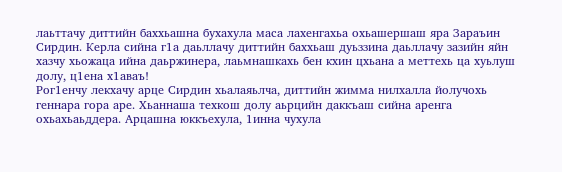лаьттачу диттийн баххьашна бухахула маса лахенгахьа охьашершаш яра Зараъин Сирдин. Керла сийна г1а даьллачу диттийн баххьаш дуьззина даьллачу зазийн яйн хазчу хьожаца ийна даьржинера, лаьмнашкахь бен кхин цхьана а меттехь ца хуьлуш долу, ц1ена х1аваъ!
Рог1енчу лекхачу арце Сирдин хьалаяьлча, диттийн жимма нилхалла йолучохь геннара гора аре. Хьаннаша техкош долу аьрцийн даккъаш сийна аренга охьахьаьддера. Арцашна юккъехула, 1инна чухула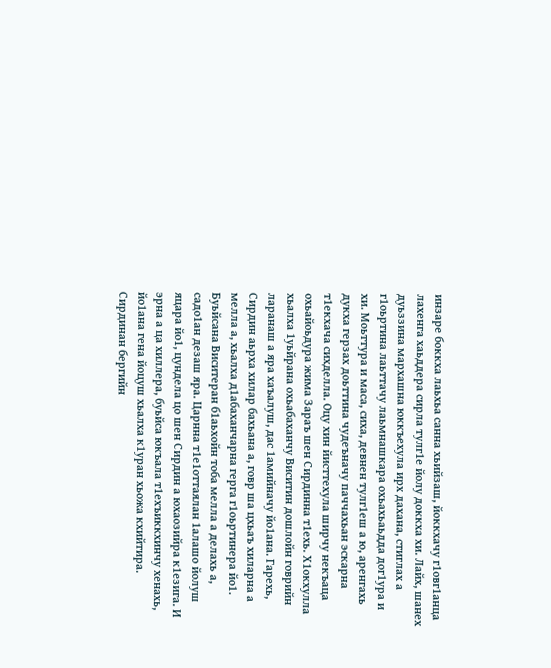инзаре боккха лаьхьа санна хьийзаш, йоккхачу г1овг1анца лахенга хаьддера сирла тулг1е йолу доккха хи. Лайх, шанех дуьззина мархашна юккъехула ирх дахана, стиглах а г1оьртина лаьттачу лаьмнашкара охьахьаьдда дог1ура и хи. Моьттура и маса, сиха, девнен тулг1еш а ю, аренгахь дукха герзах доьттина чудеъначу паччахьан эскарна т1екхача сихделла. Оцу хин йисттехула ширчу некъаца охьайоьдура жима Зараъ шен Сирдинна т1ехь. Х1окхулла хьалха 1уьйрана охьабаханчу Виситин дошлойн говрийн ларанаш а яра хаъалуш, дас 1амийначу йо1ана. Гарехь, Сирдин аьрха хилар бахьана а, говр ша цхьаъ хиларна а мелла а, хьалха д1абаханчарна герга г1оьртинера йо1.
Буьйсана Виситеран б1аьхойн тоба мелла а делахь а, садо1ан дезаш яра. Царнна т1е1оттаялан 1алашо йолуш яцара йо1, цундела цо шен Сирдин а юхаозийра к1езига. И эрна а ца хиллера, буьйса юкъала т1ехъиккхинчу хенахь, йо1ана гена йоцуш хьалха к1уран хьожа кхийтира. Сирдинан бергийн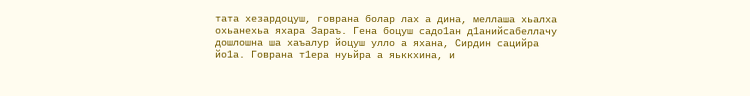тата хезардоцуш, говрана болар лах а дина, меллаша хьалха охьанехьа яхара Зараъ. Гена боцуш садо1ан д1анийсабеллачу дошлошна ша хаъалур йоцуш улло а яхана, Сирдин сацийра йо1а. Говрана т1ера нуьйра а яьккхина, и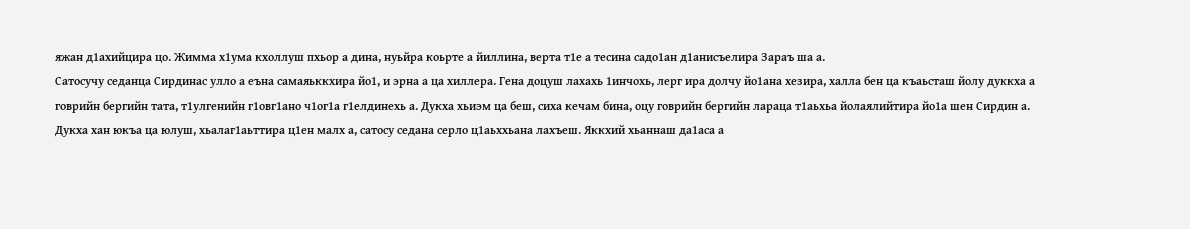яжан д1ахийцира цо. Жимма х1ума кхоллуш пхьор а дина, нуьйра коьрте а йиллина, верта т1е а тесина садо1ан д1анисъелира Зараъ ша а.
Сатосучу седанца Сирдинас улло а еъна самаяьккхира йо1, и эрна а ца хиллера. Гена доцуш лахахь 1инчохь, лерг ира долчу йо1ана хезира, халла бен ца къаьсташ йолу дуккха а говрийн бергийн тата, т1улгенийн г1овг1ано ч1ог1а г1елдинехь а. Дукха хьиэм ца беш, сиха кечам бина, оцу говрийн бергийн лараца т1аьхьа йолаялийтира йо1а шен Сирдин а. Дукха хан юкъа ца юлуш, хьалаг1аьттира ц1ен малх а, сатосу седана серло ц1аьххьана лахъеш. Яккхий хьаннаш да1аса а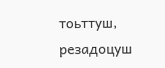тоьттуш, резадоцуш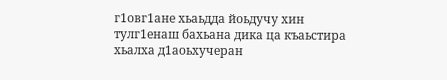г1овг1ане хьаьдда йоьдучу хин тулг1енаш бахьана дика ца къаьстира хьалха д1аоьхучеран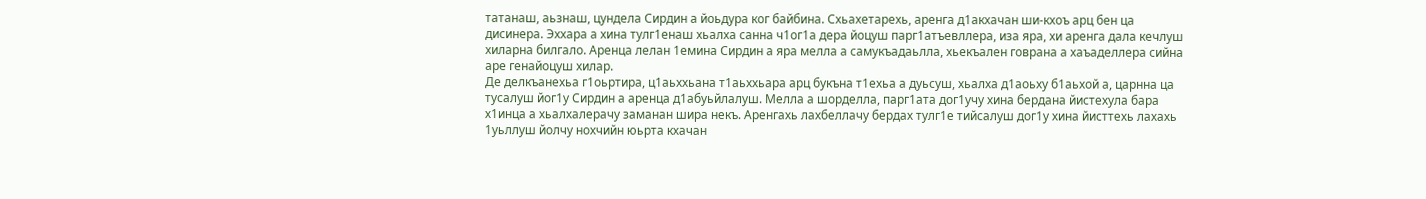татанаш, аьзнаш, цундела Сирдин а йоьдура ког байбина. Схьахетарехь, аренга д1акхачан ши-кхоъ арц бен ца дисинера. Эххара а хина тулг1енаш хьалха санна ч1ог1а дера йоцуш парг1атъевллера, иза яра, хи аренга дала кечлуш хиларна билгало. Аренца лелан 1емина Сирдин а яра мелла а самукъадаьлла, хьекъален говрана а хаъаделлера сийна аре генайоцуш хилар.
Де делкъанехьа г1оьртира, ц1аьххьана т1аьххьара арц букъна т1ехьа а дуьсуш, хьалха д1аоьху б1аьхой а, царнна ца тусалуш йог1у Сирдин а аренца д1абуьйлалуш. Мелла а шорделла, парг1ата дог1учу хина бердана йистехула бара х1инца а хьалхалерачу заманан шира некъ. Аренгахь лахбеллачу бердах тулг1е тийсалуш дог1у хина йисттехь лахахь 1уьллуш йолчу нохчийн юьрта кхачан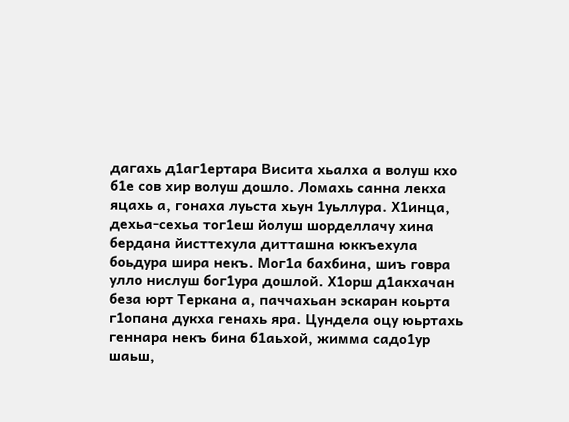дагахь д1аг1ертара Висита хьалха а волуш кхо б1е сов хир волуш дошло. Ломахь санна лекха яцахь а, гонаха луьста хьун 1уьллура. Х1инца, дехьа-сехьа тог1еш йолуш шорделлачу хина бердана йисттехула дитташна юккъехула боьдура шира некъ. Мог1а бахбина, шиъ говра улло нислуш бог1ура дошлой. Х1орш д1акхачан беза юрт Теркана а, паччахьан эскаран коьрта г1опана дукха генахь яра. Цундела оцу юьртахь геннара некъ бина б1аьхой, жимма садо1ур шаьш,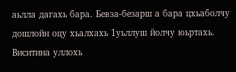аьлла дагахь бара. Бевза-безарш а бара цхьаболчу дошлойн оцу хьалхахь 1уьллуш йолчу юьртахь. Виситина уллохь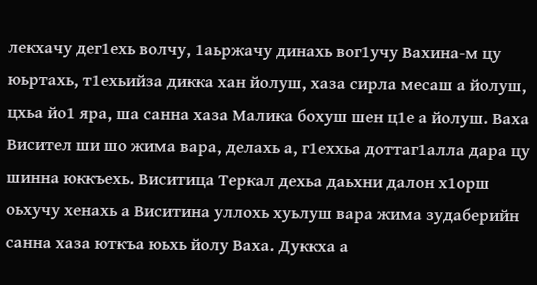лекхачу дег1ехь волчу, 1аьржачу динахь вог1учу Вахина-м цу юьртахь, т1ехьийза дикка хан йолуш, хаза сирла месаш а йолуш, цхьа йо1 яра, ша санна хаза Малика бохуш шен ц1е а йолуш. Ваха Висител ши шо жима вара, делахь а, г1еххьа доттаг1алла дара цу шинна юккъехь. Виситица Теркал дехьа даьхни далон х1орш оьхучу хенахь а Виситина уллохь хуьлуш вара жима зудаберийн санна хаза юткъа юьхь йолу Ваха. Дуккха а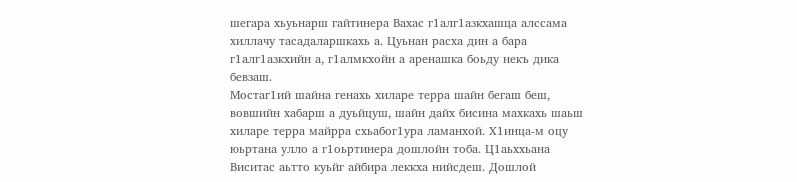шегара хьуьнарш гайтинера Вахас г1алг1азкхашца алссама хиллачу тасадаларшкахь а. Цуьнан расха дин а бара г1алг1азкхийн а, г1алмкхойн а аренашка боьду некъ дика бевзаш.
Мостаг1ий шайна генахь хиларе терра шайн бегаш беш, вовшийн хабарш а дуьйцуш, шайн дайх бисина махкахь шаьш хиларе терра майрра схьабог1ура ламанхой. Х1инца-м оцу юьртана улло а г1оьртинера дошлойн тоба. Ц1аьххьана Виситас аьтто куьйг айбира леккха нийсдеш. Дошлой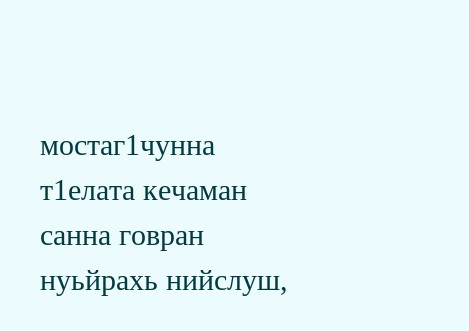мостаг1чунна т1елата кечаман санна говран нуьйрахь нийслуш,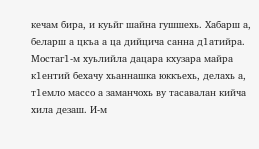кечам бира, и куьйг шайна гушшехь. Хабарш а, беларш а цкъа а ца дийцича санна д1атийра. Мостаг1-м хуьлийла дацара кхузара майра к1ентий бехачу хьаннашка юккъехь, делахь а, т1емло массо а заманчохь ву тасавалан кийча хила дезаш. И-м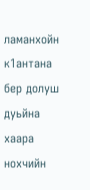ламанхойн к1антана бер долуш дуьйна хаара нохчийн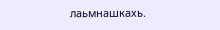лаьмнашкахь.